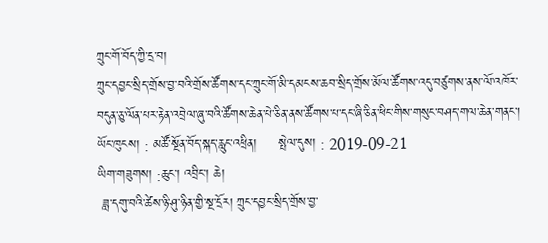ཀྲུང་གོ་བོད་ཀྱི་དྲ་བ།
ཀྲུང་དབྱང་སྲིད་གྲོས་བྱ་བའི་གྲོས་ཚོགས་དང་ཀྲུང་གོ་མི་དམངས་ཆབ་སྲིད་གྲོས་མོལ་ཚོགས་འདུ་བཙུགས་ནས་ལོ་འཁོར་བདུན་ཅུ་ལོན་པར་རྟེན་འབྲེལ་ཞུ་བའི་ཚོགས་ཆེན་པེ་ཅིན་ནས་ཚོགས་པ་དང་ཞི་ཅིན་ཕིང་གིས་གསུང་བཤད་གལ་ཆེན་གནང་།
ཡོང་ཁུངས། : མཚོ་སྔོན་བོད་སྐད་རླུང་འཕྲིན།     སྤེལ་དུས། : 2019-09-21
ཡིག་གཟུགས། :ཆུང་། འབྲིང་། ཆེ།
 ཟླ་དགུ་བའི་ཚེས་ཉི་ཤུ་ཉིན་གྱི་སྔ་དྲོར། ཀྲུང་དབྱང་སྲིད་གྲོས་བྱ་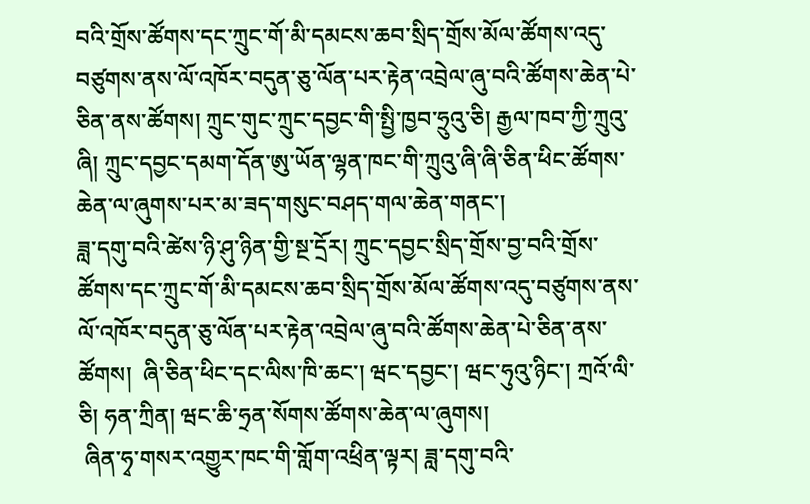བའི་གྲོས་ཚོགས་དང་ཀྲུང་གོ་མི་དམངས་ཆབ་སྲིད་གྲོས་མོལ་ཚོགས་འདུ་བཙུགས་ནས་ལོ་འཁོར་བདུན་ཅུ་ལོན་པར་རྟེན་འབྲེལ་ཞུ་བའི་ཚོགས་ཆེན་པེ་ཅིན་ནས་ཚོགས། ཀྲུང་གུང་ཀྲུང་དབྱང་གི་སྤྱི་ཁྱབ་ཧྲུའུ་ཅི། རྒྱལ་ཁབ་ཀྱི་ཀྲུའུ་ཞི། ཀྲུང་དབྱང་དམག་དོན་ཨུ་ཡོན་ལྷན་ཁང་གི་ཀྲུའུ་ཞི་ཞི་ཅིན་ཕིང་ཚོགས་ཆེན་ལ་ཞུགས་པར་མ་ཟད་གསུང་བཤད་གལ་ཆེན་གནང་།
ཟླ་དགུ་བའི་ཚེས་ཉི་ཤུ་ཉིན་གྱི་སྔ་དྲོར། ཀྲུང་དབྱང་སྲིད་གྲོས་བྱ་བའི་གྲོས་ཚོགས་དང་ཀྲུང་གོ་མི་དམངས་ཆབ་སྲིད་གྲོས་མོལ་ཚོགས་འདུ་བཙུགས་ནས་ལོ་འཁོར་བདུན་ཅུ་ལོན་པར་རྟེན་འབྲེལ་ཞུ་བའི་ཚོགས་ཆེན་པེ་ཅིན་ནས་ཚོགས།  ཞི་ཅིན་ཕིང་དང་ལིས་ཁི་ཆང་། ཝང་དབྱང་། ཝང་ཧུའུ་ཉིང་། ཀྲའོ་ལི་ཅི། ཧན་ཀྲིན། ཝང་ཆི་ཧྲན་སོགས་ཚོགས་ཆེན་ལ་ཞུགས།
 ཞིན་ཧྭ་གསར་འགྱུར་ཁང་གི་གློག་འཕྲིན་ལྟར། ཟླ་དགུ་བའི་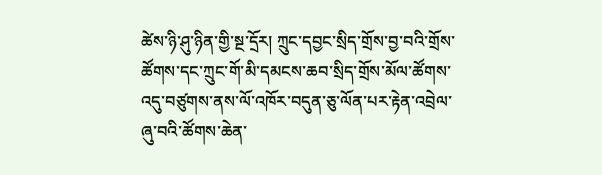ཚེས་ཉི་ཤུ་ཉིན་གྱི་སྔ་དྲོར། ཀྲུང་དབྱང་སྲིད་གྲོས་བྱ་བའི་གྲོས་ཚོགས་དང་ཀྲུང་གོ་མི་དམངས་ཆབ་སྲིད་གྲོས་མོལ་ཚོགས་འདུ་བཙུགས་ནས་ལོ་འཁོར་བདུན་ཅུ་ལོན་པར་རྟེན་འབྲེལ་ཞུ་བའི་ཚོགས་ཆེན་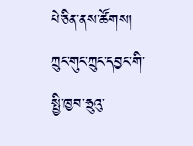པེ་ཅིན་ནས་ཚོགས། ཀྲུང་གུང་ཀྲུང་དབྱང་གི་སྤྱི་ཁྱབ་ཧྲུའུ་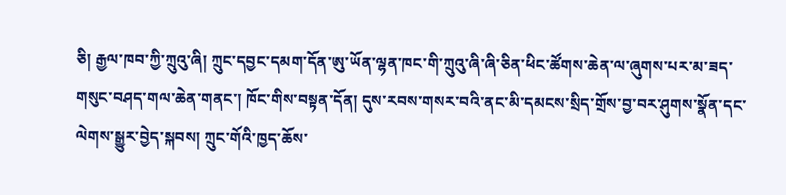ཅི། རྒྱལ་ཁབ་ཀྱི་ཀྲུའུ་ཞི། ཀྲུང་དབྱང་དམག་དོན་ཨུ་ཡོན་ལྷན་ཁང་གི་ཀྲུའུ་ཞི་ཞི་ཅིན་ཕིང་ཚོགས་ཆེན་ལ་ཞུགས་པར་མ་ཟད་གསུང་བཤད་གལ་ཆེན་གནང་། ཁོང་གིས་བསྟན་དོན། དུས་རབས་གསར་བའི་ནང་མི་དམངས་སྲིད་གྲོས་བྱ་བར་ཤུགས་སྣོན་དང་ལེགས་སྒྱུར་བྱེད་སྐབས། ཀྲུང་གོའི་ཁྱད་ཆོས་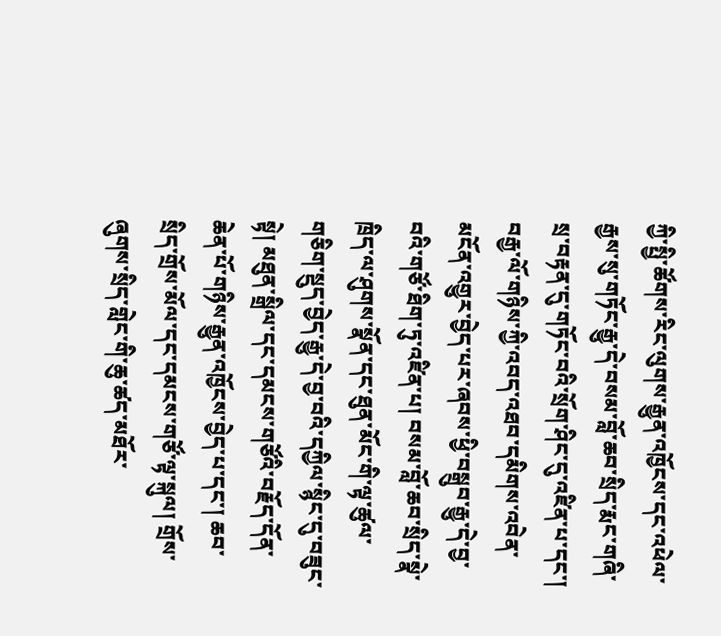ཀྱི་སྤྱི་ཚོགས་རིང་ལུགས་རྒྱུན་འཁྱོངས་དང་འཕེལ་རྒྱས་སུ་གཏོང་རྒྱུ་དེ་བསམ་བློ་ཆབ་སྲིད་རྨང་གཞི་སྲ་བརྟན་དུ་གཏོང་བའི་སྲོག་ཤིང་དུ་འཛིན་པ་དང་། བརྒྱ་ལོ་གཉིས་ཀྱི་འབད་འཐབ་དམིགས་འབེན་མངོན་འགྱུར་བྱེད་པར་ཞབས་ཕྱི་བསྒྲུབ་རྒྱུ་དེ་བྱ་བའི་གཙོ་ཐིག་ཏུ་འཛིན་པ། བསམ་བློ་ཆབ་སྲིད་སྣེ་ཁྲིད་ལ་ཤུགས་སྣོན་དང་ཐུན་མོང་གི་ལྟ་ཚུལ་གཅིག་སྡུད་བྱེད་རྒྱུ་དེ་བྱ་བའི་དཀྱིལ་སྙིང་དུ་བཟུང་སྟེ། མཐུན་སྒྲིལ་དང་དམངས་གཙོའི་བརྗོད་དོན་ཆེན་པོ་གཉིས་རྒྱུན་འཁྱོངས་བྱེད་པ་དང་། ཆབ་སྲིད་གྲོས་མོལ་དང་དམངས་གཙོ་ལྟ་སྐུལ། གྲོས་ཞུགས་སྲིད་གླེང་གི་ཆུ་ཚད་མཐོར་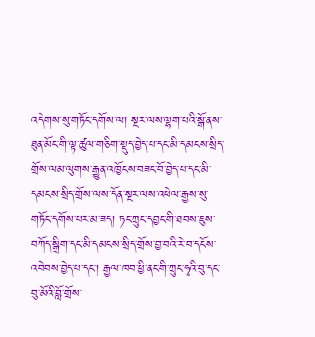འདེགས་སུ་གཏོང་དགོས་ལ། སྔར་ལས་ལྷག་པའི་སྒོ་ནས་ཐུན་མོང་གི་ལྟ་ཚུལ་གཅིག་སྡུད་བྱེད་པ་དང་མི་དམངས་སྲིད་གྲོས་ལམ་ལུགས་རྒྱུན་འཁྱོངས་བཟང་བོ་བྱེད་པ་དང་མི་དམངས་སྲིད་གྲོས་ལས་དོན་སྔར་ལས་འཕེལ་རྒྱས་སུ་གཏོང་དགོས་པར་མ་ཟད། ཏང་ཀྲུང་དབྱང་གི་ཐབས་ཇུས་བཀོད་སྒྲིག་དང་མི་དམངས་སྲིད་གྲོས་བྱ་བའི་རེ་བ་དངོས་འབེབས་བྱེད་པ་དང་། རྒྱལ་ཁབ་ཕྱི་ནང་གི་ཀྲུང་ཧྭའི་བུ་དང་བུ་མོའི་བློ་གྲོས་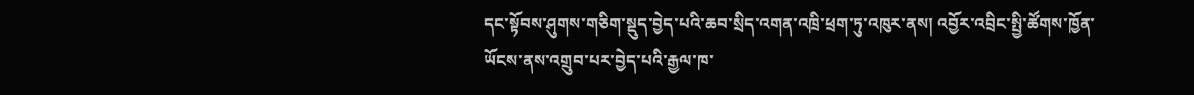དང་སྟོབས་ཤུགས་གཅིག་སྡུད་བྱེད་པའི་ཆབ་སྲིད་འགན་འཁྲི་ཕྲག་ཏུ་འཁུར་ནས། འབྱོར་འབྲིང་སྤྱི་ཚོགས་ཁྱོན་ཡོངས་ནས་འགྲུབ་པར་བྱེད་པའི་རྒྱལ་ཁ་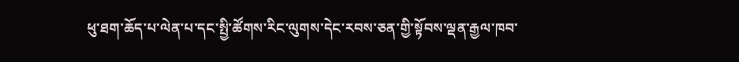ཕུ་ཐག་ཆོད་པ་ལེན་པ་དང་སྤྱི་ཚོགས་རིང་ལུགས་དེང་རབས་ཅན་གྱི་སྟོབས་ལྡན་རྒྱལ་ཁབ་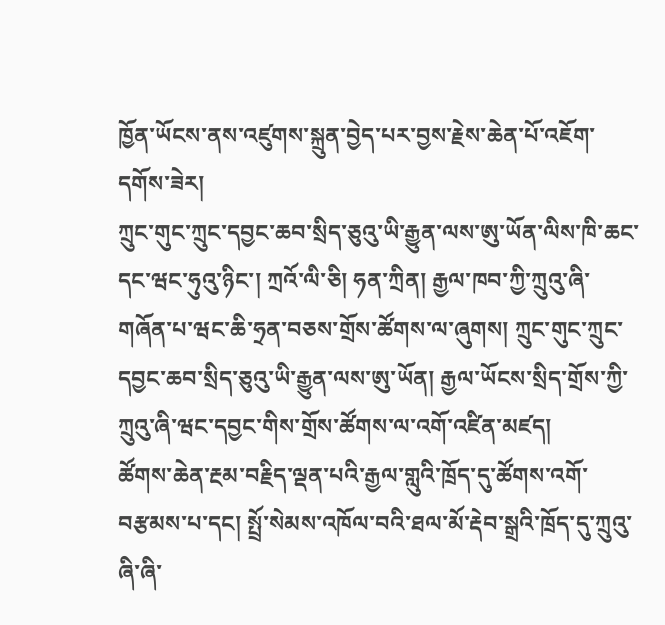ཁྱོན་ཡོངས་ནས་འཛུགས་སྐྲུན་བྱེད་པར་བྱས་རྗེས་ཆེན་པོ་འཇོག་དགོས་ཟེར།
ཀྲུང་གུང་ཀྲུང་དབྱང་ཆབ་སྲིད་ཅུའུ་ཡི་རྒྱུན་ལས་ཨུ་ཡོན་ལིས་ཁི་ཆང་དང་ཝང་ཧུའུ་ཉིང་། ཀྲའོ་ལི་ཅི། ཧན་ཀྲིན། རྒྱལ་ཁབ་ཀྱི་ཀྲུའུ་ཞི་གཞོན་པ་ཝང་ཆི་ཧྲན་བཅས་གྲོས་ཚོགས་ལ་ཞུགས། ཀྲུང་གུང་ཀྲུང་དབྱང་ཆབ་སྲིད་ཅུའུ་ཡི་རྒྱུན་ལས་ཨུ་ཡོན། རྒྱལ་ཡོངས་སྲིད་གྲོས་ཀྱི་ཀྲུའུ་ཞི་ཝང་དབྱང་གིས་གྲོས་ཚོགས་ལ་འགོ་འཛིན་མཛད།
ཚོགས་ཆེན་རྔམ་བརྗིད་ལྡན་པའི་རྒྱལ་གླུའི་ཁྲོད་དུ་ཚོགས་འགོ་བརྩམས་པ་དང། སྤྲོ་སེམས་འཁོལ་བའི་ཐལ་མོ་རྡེབ་སྒྲའི་ཁྲོད་དུ་ཀྲུའུ་ཞི་ཞི་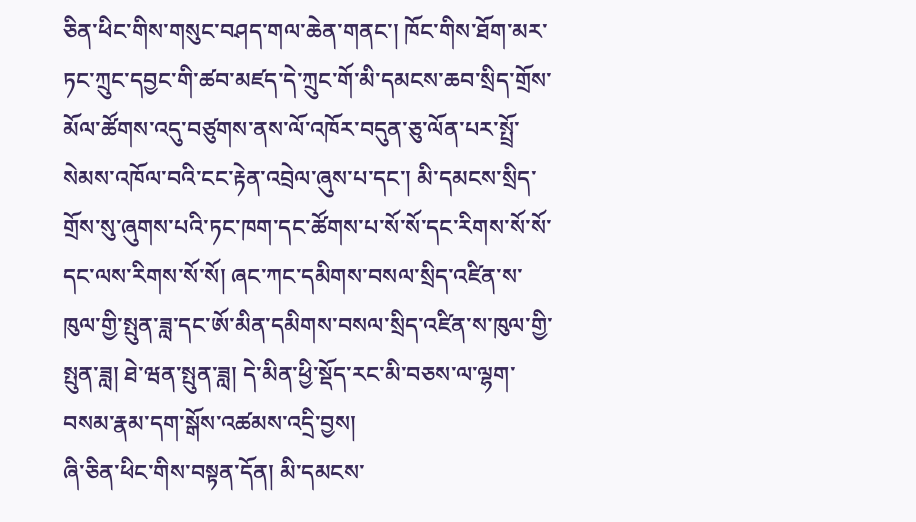ཅིན་ཕིང་གིས་གསུང་བཤད་གལ་ཆེན་གནང་། ཁོང་གིས་ཐོག་མར་ཏང་ཀྲུང་དབྱང་གི་ཚབ་མཛད་དེ་ཀྲུང་གོ་མི་དམངས་ཆབ་སྲིད་གྲོས་མོལ་ཚོགས་འདུ་བཙུགས་ནས་ལོ་འཁོར་བདུན་ཅུ་ལོན་པར་སྤྲོ་སེམས་འཁོལ་བའི་ངང་རྟེན་འབྲེལ་ཞུས་པ་དང་། མི་དམངས་སྲིད་གྲོས་སུ་ཞུགས་པའི་ཏང་ཁག་དང་ཚོགས་པ་སོ་སོ་དང་རིགས་སོ་སོ་དང་ལས་རིགས་སོ་སོ། ཞང་ཀང་དམིགས་བསལ་སྲིད་འཛིན་ས་ཁུལ་གྱི་སྤུན་ཟླ་དང་ཨོ་མིན་དམིགས་བསལ་སྲིད་འཛིན་ས་ཁུལ་གྱི་སྤུན་ཟླ། ཐེ་ཝན་སྤུན་ཟླ། དེ་མིན་ཕྱི་སྡོད་རང་མི་བཅས་ལ་ལྷག་བསམ་རྣམ་དག་སྒོས་འཚམས་འདྲི་བྱས།
ཞི་ཅིན་ཕིང་གིས་བསྟན་དོན། མི་དམངས་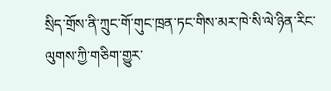སྲིད་གྲོས་ནི་ཀྲུང་གོ་གུང་ཁྲན་ཏང་གིས་མར་ཁེ་སི་ལེ་ཉིན་རིང་ལུགས་ཀྱི་གཅིག་གྱུར་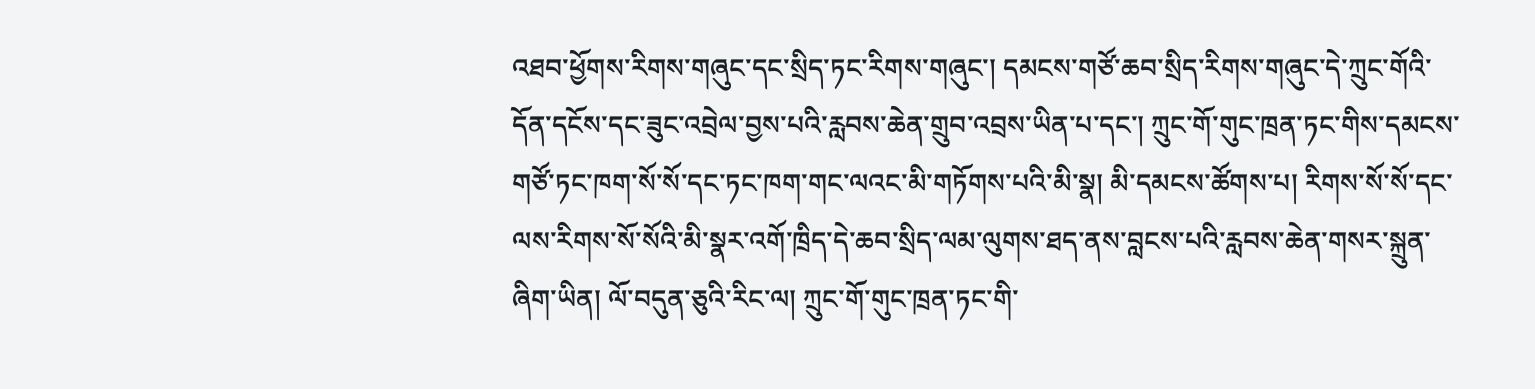འཐབ་ཕྱོགས་རིགས་གཞུང་དང་སྲིད་ཏང་རིགས་གཞུང་། དམངས་གཙོ་ཆབ་སྲིད་རིགས་གཞུང་དེ་ཀྲུང་གོའི་དོན་དངོས་དང་ཟུང་འབྲེལ་བྱས་པའི་རླབས་ཆེན་གྲུབ་འབྲས་ཡིན་པ་དང་། ཀྲུང་གོ་གུང་ཁྲན་ཏང་གིས་དམངས་གཙོ་ཏང་ཁག་སོ་སོ་དང་ཏང་ཁག་གང་ལའང་མི་གཏོགས་པའི་མི་སྣ། མི་དམངས་ཚོགས་པ། རིགས་སོ་སོ་དང་ལས་རིགས་སོ་སོའི་མི་སྣར་འགོ་ཁྲིད་དེ་ཆབ་སྲིད་ལམ་ལུགས་ཐད་ནས་བླངས་པའི་རླབས་ཆེན་གསར་སྐྲུན་ཞིག་ཡིན། ལོ་བདུན་ཅུའི་རིང་ལ། ཀྲུང་གོ་གུང་ཁྲན་ཏང་གི་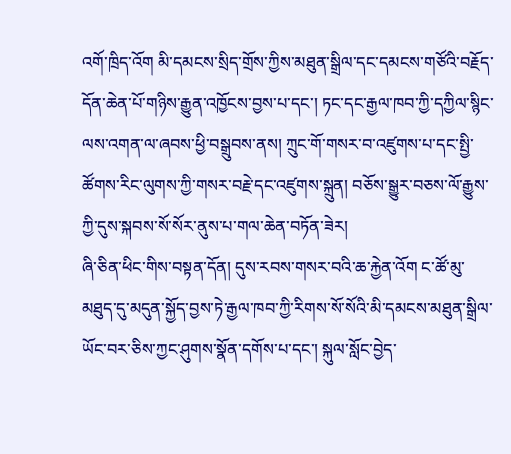འགོ་ཁྲིད་འོག མི་དམངས་སྲིད་གྲོས་ཀྱིས་མཐུན་སྒྲིལ་དང་དམངས་གཙོའི་བརྗོད་དོན་ཆེན་པོ་གཉིས་རྒྱུན་འཁྱོངས་བྱས་པ་དང་། ཏང་དང་རྒྱལ་ཁབ་ཀྱི་དཀྱིལ་སྙིང་ལས་འགན་ལ་ཞབས་ཕྱི་བསྒྲུབས་ནས། ཀྲུང་གོ་གསར་བ་འཛུགས་པ་དང་སྤྱི་ཚོགས་རིང་ལུགས་ཀྱི་གསར་བརྗེ་དང་འཛུགས་སྐྲུན། བཅོས་སྒྱུར་བཅས་ལོ་རྒྱུས་ཀྱི་དུས་སྐབས་སོ་སོར་ནུས་པ་གལ་ཆེན་བཏོན་ཟེར།
ཞི་ཅིན་ཕིང་གིས་བསྟན་དོན། དུས་རབས་གསར་བའི་ཆ་རྐྱེན་འོག ང་ཚོ་མུ་མཐུད་དུ་མདུན་སྐྱོད་བྱས་ཏེ་རྒྱལ་ཁབ་ཀྱི་རིགས་སོ་སོའི་མི་དམངས་མཐུན་སྒྲིལ་ཡོང་བར་ཅིས་ཀྱང་ཤུགས་སྣོན་དགོས་པ་དང་། སྐུལ་སློང་བྱེད་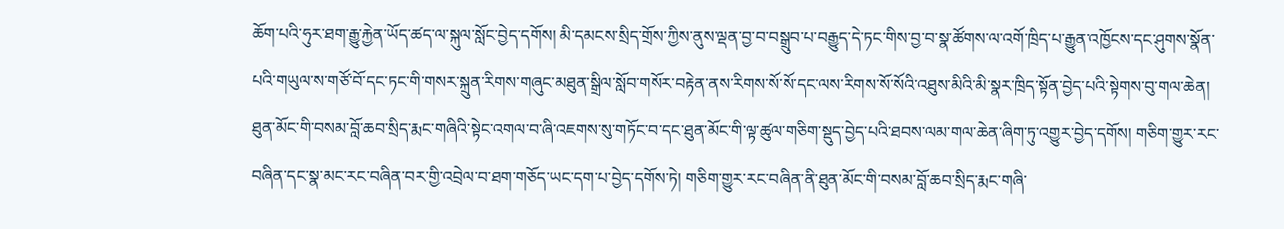ཆོག་པའི་ཧུར་ཐག་རྒྱུ་རྐྱེན་ཡོད་ཚད་ལ་སྐུལ་སློང་བྱེད་དགོས། མི་དམངས་སྲིད་གྲོས་ཀྱིས་ནུས་ལྡན་བྱ་བ་བསྒྲུབ་པ་བརྒྱུད་དེ་ཏང་གིས་བྱ་བ་སྣ་ཚོགས་ལ་འགོ་ཁྲིད་པ་རྒྱུན་འཁྱོངས་དང་ཤུགས་སྣོན་པའི་གཡུལ་ས་གཙོ་བོ་དང་ཏང་གི་གསར་སྐྲུན་རིགས་གཞུང་མཐུན་སྒྲིལ་སློབ་གསོར་བརྟེན་ནས་རིགས་སོ་སོ་དང་ལས་རིགས་སོ་སོའི་འཐུས་མིའི་མི་སྣར་ཁྲིད་སྟོན་བྱེད་པའི་སྟེགས་བུ་གལ་ཆེན། ཐུན་མོང་གི་བསམ་བློ་ཆབ་སྲིད་རྨང་གཞིའི་སྟེང་འགལ་བ་ཞི་འཇགས་སུ་གཏོང་བ་དང་ཐུན་མོང་གི་ལྟ་ཚུལ་གཅིག་སྡུད་བྱེད་པའི་ཐབས་ལམ་གལ་ཆེན་ཞིག་ཏུ་འགྱུར་བྱེད་དགོས། གཅིག་གྱུར་རང་བཞིན་དང་སྣ་མང་རང་བཞིན་བར་གྱི་འབྲེལ་བ་ཐག་གཅོད་ཡང་དག་པ་བྱེད་དགོས་ཏེ། གཅིག་གྱུར་རང་བཞིན་ནི་ཐུན་མོང་གི་བསམ་བློ་ཆབ་སྲིད་རྨང་གཞི་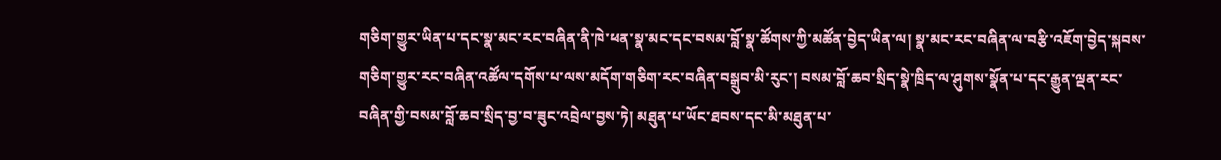གཅིག་གྱུར་ཡིན་པ་དང་སྣ་མང་རང་བཞིན་ནི་ཁེ་ཕན་སྣ་མང་དང་བསམ་བློ་སྣ་ཚོགས་ཀྱི་མཚོན་བྱེད་ཡིན་ལ། སྣ་མང་རང་བཞིན་ལ་བརྩི་འཇོག་བྱེད་སྐབས་གཅིག་གྱུར་རང་བཞིན་འཚོལ་དགོས་པ་ལས་མདོག་གཅིག་རང་བཞིན་བསྒྲུབ་མི་རུང་། བསམ་བློ་ཆབ་སྲིད་སྣེ་ཁྲིད་ལ་ཤུགས་སྣོན་པ་དང་རྒྱུན་ལྡན་རང་བཞིན་གྱི་བསམ་བློ་ཆབ་སྲིད་བྱ་བ་ཟུང་འབྲེལ་བྱས་ཏེ། མཐུན་པ་ཡོང་ཐབས་དང་མི་མཐུན་པ་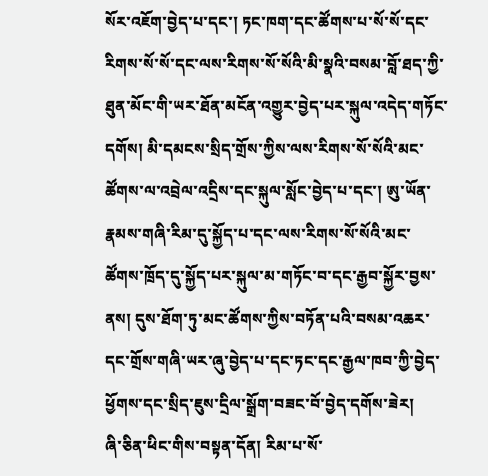སོར་འཇོག་བྱེད་པ་དང་། ཏང་ཁག་དང་ཚོགས་པ་སོ་སོ་དང་རིགས་སོ་སོ་དང་ལས་རིགས་སོ་སོའི་མི་སྣའི་བསམ་བློ་ཐད་ཀྱི་ཐུན་མོང་གི་ཡར་ཐོན་མངོན་འགྱུར་བྱེད་པར་སྐུལ་འདེད་གཏོང་དགོས། མི་དམངས་སྲིད་གྲོས་ཀྱིས་ལས་རིགས་སོ་སོའི་མང་ཚོགས་ལ་འབྲེལ་འདྲིས་དང་སྐུལ་སློང་བྱེད་པ་དང་། ཨུ་ཡོན་རྣམས་གཞི་རིམ་དུ་སྐྱོད་པ་དང་ལས་རིགས་སོ་སོའི་མང་ཚོགས་ཁྲོད་དུ་སྐྱོད་པར་སྐུལ་མ་གཏོང་བ་དང་རྒྱབ་སྐྱོར་བྱས་ནས། དུས་ཐོག་ཏུ་མང་ཚོགས་ཀྱིས་བཏོན་པའི་བསམ་འཆར་དང་གྲོས་གཞི་ཡར་ཞུ་བྱེད་པ་དང་ཏང་དང་རྒྱལ་ཁབ་ཀྱི་བྱེད་ཕྱོགས་དང་སྲིད་ཇུས་དྲིལ་སྒྲོག་བཟང་བོ་བྱེད་དགོས་ཟེར།
ཞི་ཅིན་ཕིང་གིས་བསྟན་དོན། རིམ་པ་སོ་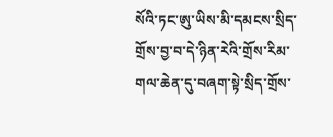སོའི་ཏང་ཨུ་ཡིས་མི་དམངས་སྲིད་གྲོས་བྱ་བ་དེ་ཉིན་རེའི་གྲོས་རིམ་གལ་ཆེན་དུ་བཞག་སྟེ་སྲིད་གྲོས་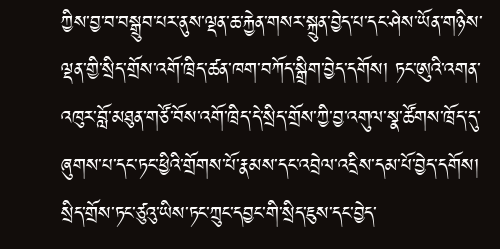ཀྱིས་བྱ་བ་བསྒྲུབ་པར་ནུས་ལྡན་ཆ་རྐྱེན་གསར་སྐྲུན་བྱེད་པ་དང་ཤེས་ཡོན་གཉིས་ལྡན་གྱི་སྲིད་གྲོས་འགོ་ཁྲིད་ཚན་ཁག་བཀོད་སྒྲིག་བྱེད་དགོས། ཏང་ཨུའི་འགན་འཁུར་བློ་མཐུན་གཙོ་བོས་འགོ་ཁྲིད་དེ་སྲིད་གྲོས་ཀྱི་བྱ་འགུལ་སྣ་ཚོགས་ཁྲོད་དུ་ཞུགས་པ་དང་ཏང་ཕྱིའི་གྲོགས་པོ་རྣམས་དང་འབྲེལ་འདྲིས་དམ་པོ་བྱེད་དགོས། སྲིད་གྲོས་ཏང་ཙུའུ་ཡིས་ཏང་ཀྲུང་དབྱང་གི་སྲིད་ཇུས་དང་བྱེད་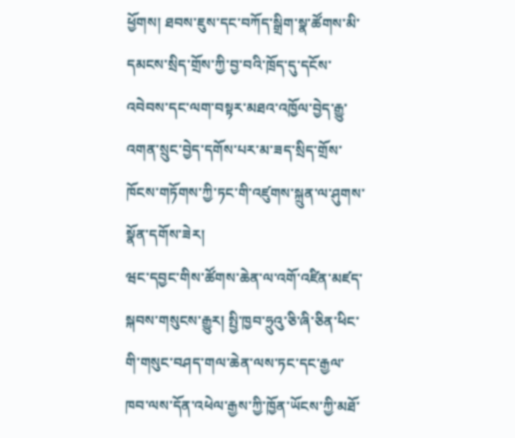ཕྱོགས། ཐབས་ཇུས་དང་བཀོད་སྒྲིག་སྣ་ཚོགས་མི་དམངས་སྲིད་གྲོས་ཀྱི་བྱ་བའི་ཁྲོད་དུ་དངོས་འབེབས་དང་ལག་བསྟར་མཐའ་འཁྱོལ་བྱེད་རྒྱུ་འགན་སྲུང་བྱེད་དགོས་པར་མ་ཟད་སྲིད་གྲོས་ཁོངས་གཏོགས་ཀྱི་ཏང་གི་འཛུགས་སྐྲུན་ལ་ཤུགས་སྣོན་དགོས་ཟེར།
ཝང་དབྱང་གིས་ཚོགས་ཆེན་ལ་འགོ་འཛིན་མཛད་སྐབས་གསུངས་རྒྱུར། སྤྱི་ཁྱབ་ཧྲུའུ་ཅི་ཞི་ཅིན་ཕིང་གི་གསུང་བཤད་གལ་ཆེན་ལས་ཏང་དང་རྒྱལ་ཁབ་ལས་དོན་འཕེལ་རྒྱས་ཀྱི་ཁྱོན་ཡོངས་ཀྱི་མཐོ་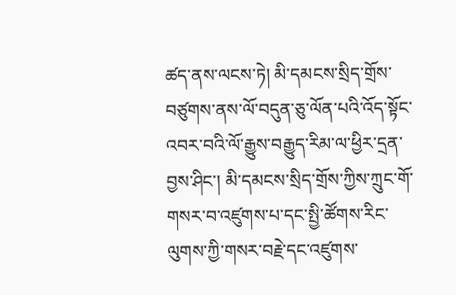ཚད་ནས་ལངས་ཏེ། མི་དམངས་སྲིད་གྲོས་བཙུགས་ནས་ལོ་བདུན་ཅུ་ལོན་པའི་འོད་སྟོང་འབར་བའི་ལོ་རྒྱུས་བརྒྱུད་རིམ་ལ་ཕྱིར་དྲན་བྱས་ཤིང་། མི་དམངས་སྲིད་གྲོས་ཀྱིས་ཀྲུང་གོ་གསར་བ་འཛུགས་པ་དང་སྤྱི་ཚོགས་རིང་ལུགས་ཀྱི་གསར་བརྗེ་དང་འཛུགས་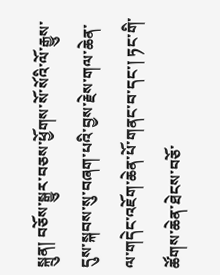སྐྲུན། བཅོས་སྒྱུར་བཅས་ཕྱོགས་སོ་སོའི་ལོ་རྒྱུས་དུས་སྐབས་སུ་བཞག་པའི་བྱས་རྗེས་གལ་ཆེན་ལ་གདེང་འཇོག་ཆེན་པོ་གནང་བ་དང་། ཏང་གི་ཚོགས་ཆེན་ཐེངས་བཅོ་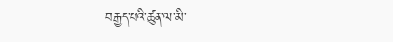བརྒྱད་པའི་ཚུན་ལ་མི་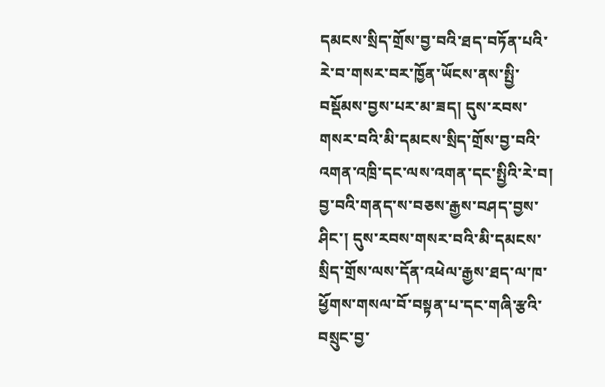དམངས་སྲིད་གྲོས་བྱ་བའི་ཐད་བཏོན་པའི་རེ་བ་གསར་བར་ཁྱོན་ཡོངས་ནས་སྤྱི་བསྡོམས་བྱས་པར་མ་ཟད། དུས་རབས་གསར་བའི་མི་དམངས་སྲིད་གྲོས་བྱ་བའི་འགན་འཁྲི་དང་ལས་འགན་དང་སྤྱིའི་རེ་བ། བྱ་བའི་གནད་ས་བཅས་རྒྱས་བཤད་བྱས་ཤིང་། དུས་རབས་གསར་བའི་མི་དམངས་སྲིད་གྲོས་ལས་དོན་འཕེལ་རྒྱས་ཐད་ལ་ཁ་ཕྱོགས་གསལ་བོ་བསྟན་པ་དང་གཞི་རྩའི་བསྲུང་བྱ་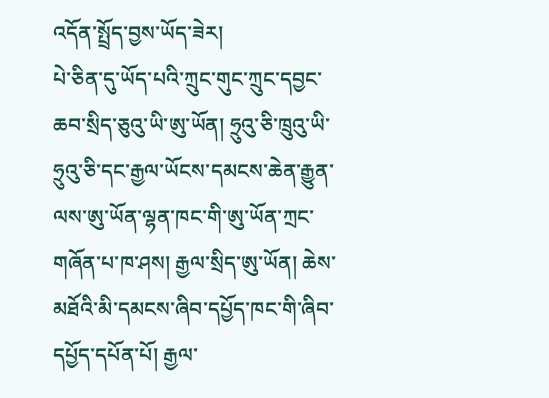འདོན་སྤྲོད་བྱས་ཡོད་ཟེར།
པེ་ཅིན་དུ་ཡོད་པའི་ཀྲུང་གུང་ཀྲུང་དབྱང་ཆབ་སྲིད་ཅུའུ་ཡི་ཨུ་ཡོན། ཧྲུའུ་ཅི་ཁྲུའུ་ཡི་ཧྲུའུ་ཅི་དང་རྒྱལ་ཡོངས་དམངས་ཆེན་རྒྱུན་ལས་ཨུ་ཡོན་ལྷན་ཁང་གི་ཨུ་ཡོན་ཀྲང་གཞོན་པ་ཁ་ཤས། རྒྱལ་སྲིད་ཨུ་ཡོན། ཆེས་མཐོའི་མི་དམངས་ཞིབ་དཔྱོད་ཁང་གི་ཞིབ་དཔྱོད་དཔོན་པོ། རྒྱལ་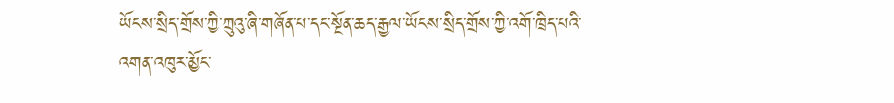ཡོངས་སྲིད་གྲོས་ཀྱི་ཀྲུའུ་ཞི་གཞོན་པ་དང་སྔོན་ཆད་རྒྱལ་ཡོངས་སྲིད་གྲོས་ཀྱི་འགོ་ཁྲིད་པའི་འགན་འཁུར་མྱོང་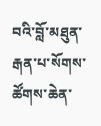བའི་བློ་མཐུན་རྒན་པ་སོགས་ཚོགས་ཆེན་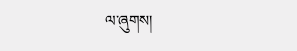ལ་ཞུགས།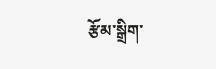རྩོམ་སྒྲིག་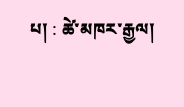པ། : ཚེ་མཁར་རྒྱལ།